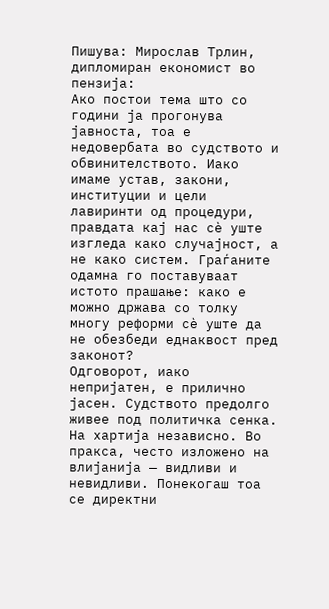Пишува: Мирослав Трлин, дипломиран економист во пензија:
Ако постои тема што со години ја прогонува јавноста, тоа е недовербата во судството и обвинителството. Иако имаме устав, закони, институции и цели лавиринти од процедури, правдата кај нас сè уште изгледа како случајност, а не како систем. Граѓаните одамна го поставуваат истото прашање: како е можно држава со толку многу реформи сè уште да не обезбеди еднаквост пред законот?
Одговорот, иако непријатен, е прилично јасен. Судството предолго живее под политичка сенка. На хартија независно. Во пракса, често изложено на влијанија — видливи и невидливи. Понекогаш тоа се директни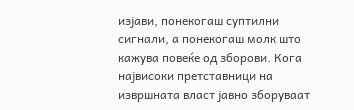изјави, понекогаш суптилни сигнали, а понекогаш молк што кажува повеќе од зборови. Кога највисоки претставници на извршната власт јавно зборуваат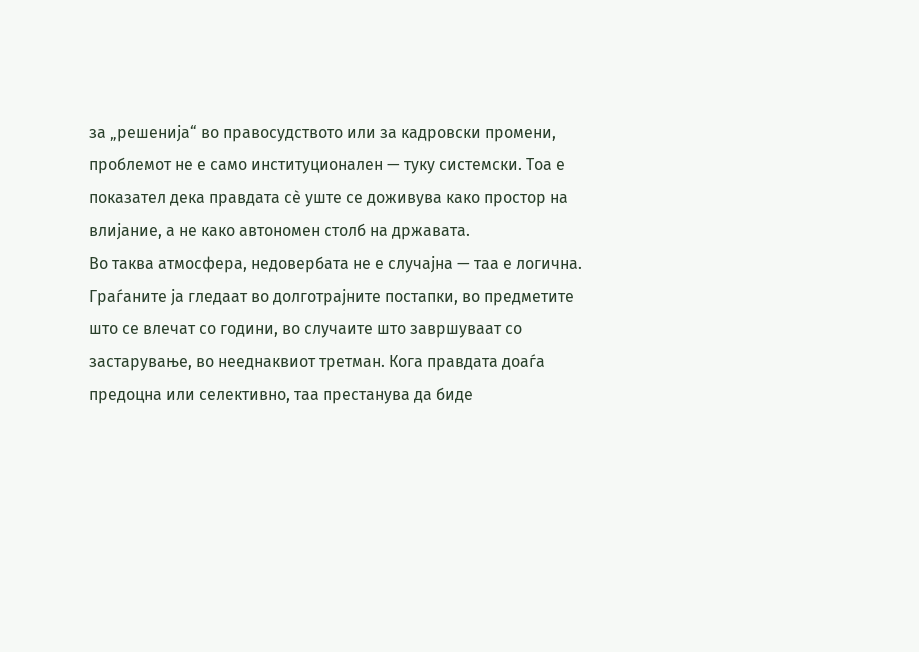за „решенија“ во правосудството или за кадровски промени, проблемот не е само институционален — туку системски. Тоа е показател дека правдата сè уште се доживува како простор на влијание, а не како автономен столб на државата.
Во таква атмосфера, недовербата не е случајна — таа е логична. Граѓаните ја гледаат во долготрајните постапки, во предметите што се влечат со години, во случаите што завршуваат со застарување, во нееднаквиот третман. Кога правдата доаѓа предоцна или селективно, таа престанува да биде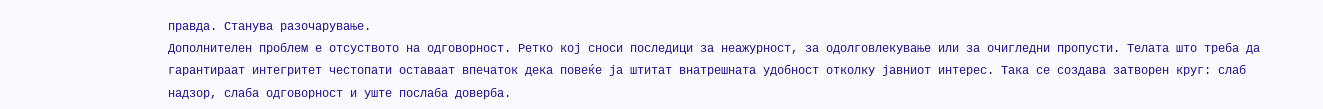правда. Станува разочарување.
Дополнителен проблем е отсуството на одговорност. Ретко кој сноси последици за неажурност, за одолговлекување или за очигледни пропусти. Телата што треба да гарантираат интегритет честопати оставаат впечаток дека повеќе ја штитат внатрешната удобност отколку јавниот интерес. Така се создава затворен круг: слаб надзор, слаба одговорност и уште послаба доверба.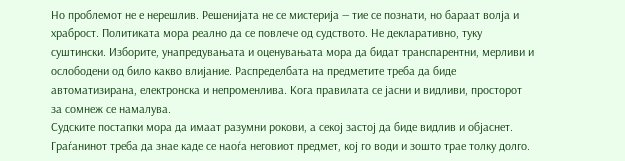Но проблемот не е нерешлив. Решенијата не се мистерија — тие се познати, но бараат волја и храброст. Политиката мора реално да се повлече од судството. Не декларативно, туку суштински. Изборите, унапредувањата и оценувањата мора да бидат транспарентни, мерливи и ослободени од било какво влијание. Распределбата на предметите треба да биде автоматизирана, електронска и непроменлива. Кога правилата се јасни и видливи, просторот за сомнеж се намалува.
Судските постапки мора да имаат разумни рокови, а секој застој да биде видлив и објаснет. Граѓанинот треба да знае каде се наоѓа неговиот предмет, кој го води и зошто трае толку долго.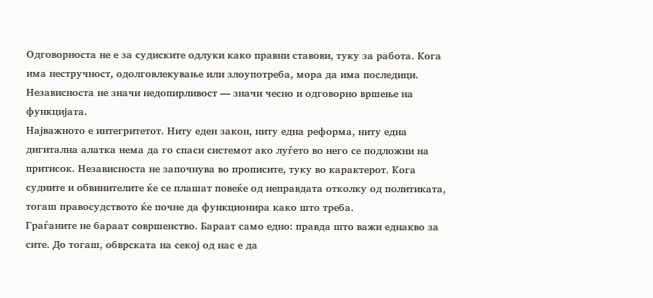Одговорноста не е за судиските одлуки како правни ставови, туку за работа. Кога има нестручност, одолговлекување или злоупотреба, мора да има последици. Независноста не значи недопирливост — значи чесно и одговорно вршење на функцијата.
Најважното е интегритетот. Ниту еден закон, ниту една реформа, ниту една дигитална алатка нема да го спаси системот ако луѓето во него се подложни на притисок. Независноста не започнува во прописите, туку во карактерот. Кога судиите и обвинителите ќе се плашат повеќе од неправдата отколку од политиката, тогаш правосудството ќе почне да функционира како што треба.
Граѓаните не бараат совршенство. Бараат само едно: правда што важи еднакво за сите. До тогаш, обврската на секој од нас е да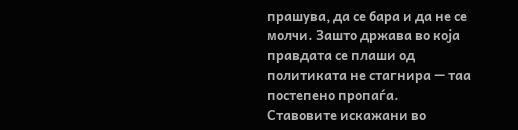прашува, да се бара и да не се молчи. Зашто држава во која правдата се плаши од политиката не стагнира — таа постепено пропаѓа.
Ставовите искажани во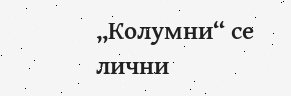„Колумни“ се лични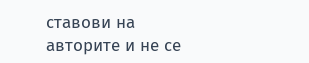ставови на авторите и не се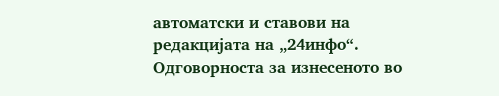автоматски и ставови на редакцијата на „24инфо“. Одговорноста за изнесеното во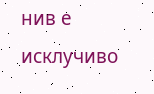нив е исклучиво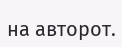на авторот.